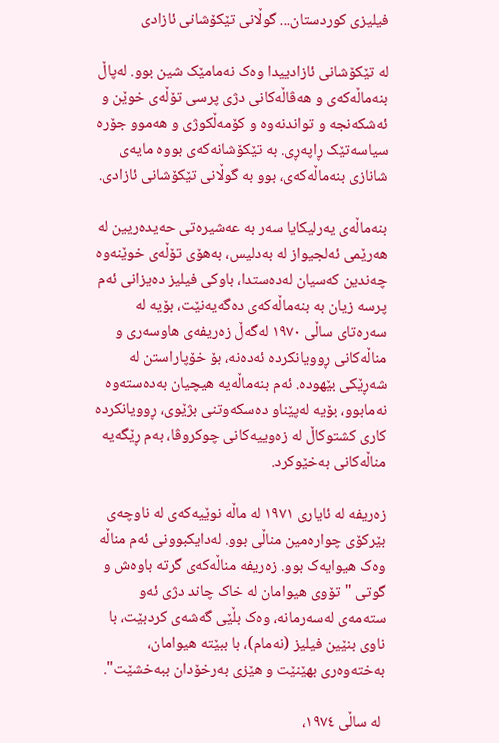فیلیزی کوردستان... گوڵانی تێکۆشانی ئازادی

لە تێکۆشانی ئازادییدا وەک نەمامێک شین بوو. لەپاڵ بنەماڵەکەی و هەڤاڵەکانی دژی پرسی تۆڵەی خوێن و ئەشکەنجە و تواندنەوە و کۆمەڵکوژی و هەموو جۆرە سیاسەتێک ڕاپەڕی. بە تێکۆشانەکەی بووە مایەی شانازی بنەماڵەکەی، بوو بە گوڵانی تێکۆشانی ئازادی.

بنەماڵەی یەرلیکایا سەر بە عەشیرەتی حەیدەریین لە هەرێمی ئەلجیواز لە بەدلیس، بەهۆی تۆڵەی خوێنەوە چەندین کەسیان لەدەستدا، باوکی فیلیز دەیزانی ئەم پرسە زیان بە بنەماڵەکەی دەگەیەنێت، بۆیە لە سەرەتای ساڵی ١٩٧٠ لەگەڵ زەریفەی هاوسەری و مناڵەکانی ڕوویانکردە ئەدەنە، بۆ خۆپاراستن لە شەڕێکی بێهودە. ئەم بنەماڵەیە هیچیان بەدەستەوە نەمابوو، بۆیە لەپێناو دەسکەوتنی بژێوی، ڕوویانکردە کاری کشتوکاڵ لە زەوییەکانی چوکروڤا، بەم ڕێگەیە مناڵەکانی بەخێوکرد.

زەریفە لە ئایاری ١٩٧١ لە ماڵە نوێیەکەی لە ناوچەی بێرکۆی چوارەمین مناڵی بوو. لەدایکبوونی ئەم مناڵە وەک هیوایەک بوو. زەریفە مناڵەکەی گرتە باوەش و گوتی "تۆوی هیوامان لە خاک چاند دژی ئەو ستەمەی لەسەرمانە، وەک بڵێی گەشەی کردبێت، با ناوی بنێین فیلیز (نەمام)، با ببێتە هیوامان، بەختەوەری بهێنێت و هێزی بەرخۆدان ببەخشێت".

 لە ساڵی ١٩٧٤،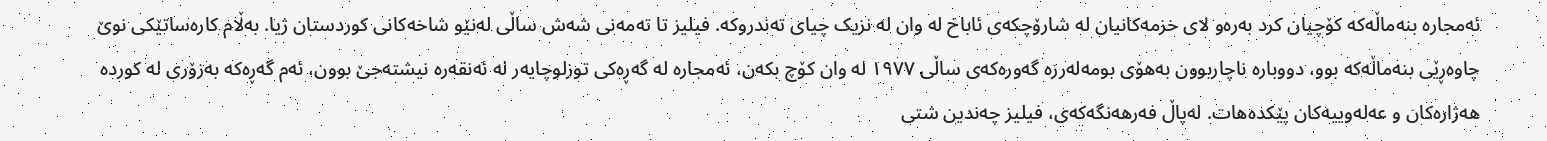ئەمجارە بنەماڵەکە کۆچیان کرد بەرەو لای خزمەکانیان لە شارۆچکەی ئاباخ لە وان لە نزیک چیای تەندروکە. فیلیز تا تەمەنی شەش ساڵی لەنێو شاخەکانی کوردستان ژیا. بەڵام کارەساتێکی نوێ چاوەڕێی بنەماڵەکە بوو، دووبارە ناچاربوون بەهۆی بومەلەرزە گەورەکەی ساڵی ١٩٧٧ لە وان کۆچ بکەن، ئەمجارە لە گەڕەکی توزلوچایەر لە ئەنقەرە نیشتەجێ بوون، ئەم گەڕەکە بەزۆری لە کوردە هەژارەکان و عەلەوییەکان پێکدەهات. لەپاڵ فەرهەنگەکەی، فیلیز چەندین شتی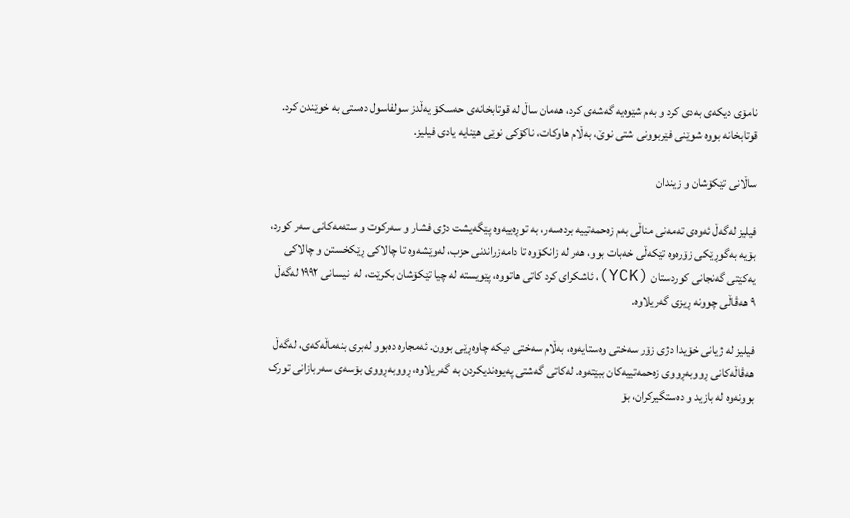نامۆی دیکەی بەدی کرد و بەم شێوەیە گەشەی کرد، هەمان ساڵ لە قوتابخانەی حەسکۆ یەڵدز سولفاسول دەستی بە خوێندن کرد. قوتابخانە بووە شوێنی فێربوونی شتی نوێ، بەڵام هاوکات، ناکۆکی نوێی هێنایە یادی فیلیز.

ساڵانی تێکۆشان و زیندان

فیلیز لەگەڵ ئەوەی تەمەنی مناڵی بەم زەحمەتییە بردەسەر، بە توڕەییەوە پێگەیشت دژی فشار و سەرکوت و ستەمەکانی سەر کورد، بۆیە بەگوڕێکی زۆرەوە تێکەڵی خەبات بوو، هەر لە زانکۆوە تا دامەزراندنی حزب، لەوێشەوە تا چالاکی ڕێکخستن و چالاکی یەکێتی گەنجانی کوردستان (YCK)، ئاشکرای کرد کاتی هاتووە، پێویستە لە چیا تێکۆشان بکرێت، لە  نیسانی ١٩٩٢ لەگەڵ ٩ هەڤاڵی چوونە ڕیزی گەریلاوە.

فیلیز لە ژیانی خۆیدا دژی زۆر سەختی وەستایەوە، بەڵام سەختی دیکە چاوەڕێی بوون. ئەمجارە دەبوو لەبری بنەماڵەکەی، لەگەڵ هەڤاڵەکانی ڕووبەڕووی زەحمەتییەکان ببێتەوە. لەکاتی گەشتی پەیوەندیکردن بە گەریلاوە، ڕووبەڕووی بۆسەی سەربازانی تورک بوونەوە لە بازید و دەستگیرکران، بۆ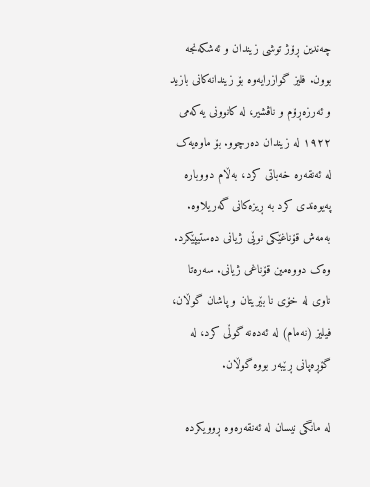چەندین ڕۆژ توشی زیندان و ئەشکەنجە بوون. فلیز گوازرایەوە بۆ زیندانەکانی بازید و ئەرزەڕۆم و ناڤشیر، لە کانوونی یەکەمی ١٩٢٢ لە زیندان دەرچوو. بۆ ماوەیەک لە ئەنقەرە خەباتی کرد، بەڵام دووبارە پەیوەندی کرد بە ڕیزەکانی گەریلاوە. بەمەش قۆناغێکی نوێی ژیانی دەستیپێکرد. وەک دووەمین قۆناغی ژیانی. سەرەتا ناوی لە خۆی نا بێریتان و پاشان گوڵان، فیلیز (نەمام) لە ئەدەنە گوڵی کرد، لە گۆڕەپانی ڕێبەر بووە گوڵان.

لە مانگی نیسان لە ئەنقەرەوە ڕوویکردە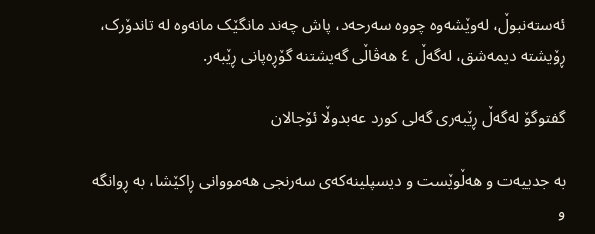ئەستەنبوڵ، لەوێشەوە چووە سەرحەد، پاش چەند مانگێک مانەوە لە تاندۆرک، ڕۆیشتە دیمەشق، لەگەڵ ٤ هەڤاڵی گەیشتنە گۆڕەپانی ڕێبەر.

گفتوگۆ لەگەڵ ڕێبەری گەلی کورد عەبدوڵا ئۆجالان

بە جدییەت و هەڵوێست و دیسپلینەکەی سەرنجی هەمووانی ڕاکێشا، بە ڕوانگە و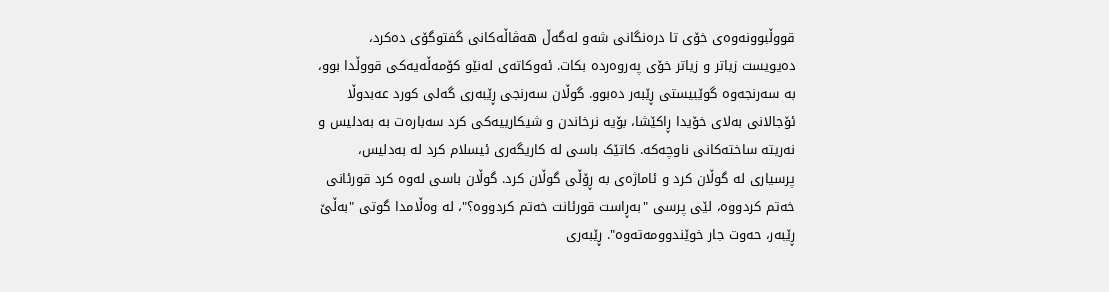قووڵبوونەوەی خۆی تا درەنگانی شەو لەگەڵ هەڤاڵەکانی گفتوگۆی دەکرد، دەیویست زیاتر و زیاتر خۆی پەروەردە بکات. ئەوکاتەی لەنێو کۆمەڵەیەکی قووڵدا بوو، بە سەرنجەوە گوێبیستی ڕێبەر دەبوو. گوڵان سەرنجی ڕێبەری گەلی کورد عەبدوڵا ئۆجالانی بەلای خۆیدا ڕاکێشا، بۆیە نرخاندن و شیکارییەکی کرد سەبارەت بە بەدلیس و نەریتە ساختەکانی ناوچەکە. کاتێک باسی لە کاریگەری ئیسلام کرد لە بەدلیس، پرسیاری لە گوڵان کرد و ئاماژەی بە ڕۆڵی گوڵان کرد. گوڵان باسی لەوە کرد قورئانی خەتم کردووە، لێی پرسی "بەڕاست قورئانت خەتم کردووە؟"، لە وەڵامدا گوتی "بەڵێ ڕێبەر، حەوت جار خوێندوومەتەوە". ڕێبەری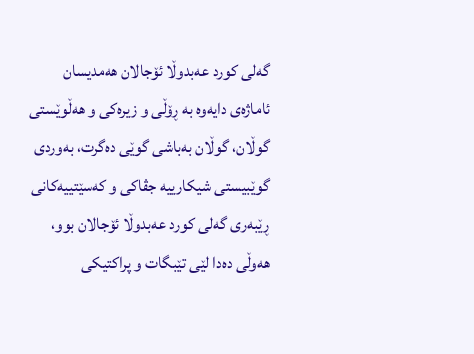گەلی کورد عەبدوڵا ئۆجالان هەمدیسان ئاماژەی دایەوە بە ڕۆڵی و زیرەکی و هەڵوێستی گوڵان، گوڵان بەباشی گوێی دەگرت، بەوردی گوێبیستی شیکارییە جڤاکی و کەسێتییەکانی ڕێبەری گەلی کورد عەبدوڵا ئۆجالان بوو، هەوڵی دەدا لێی تێبگات و پراکتیکی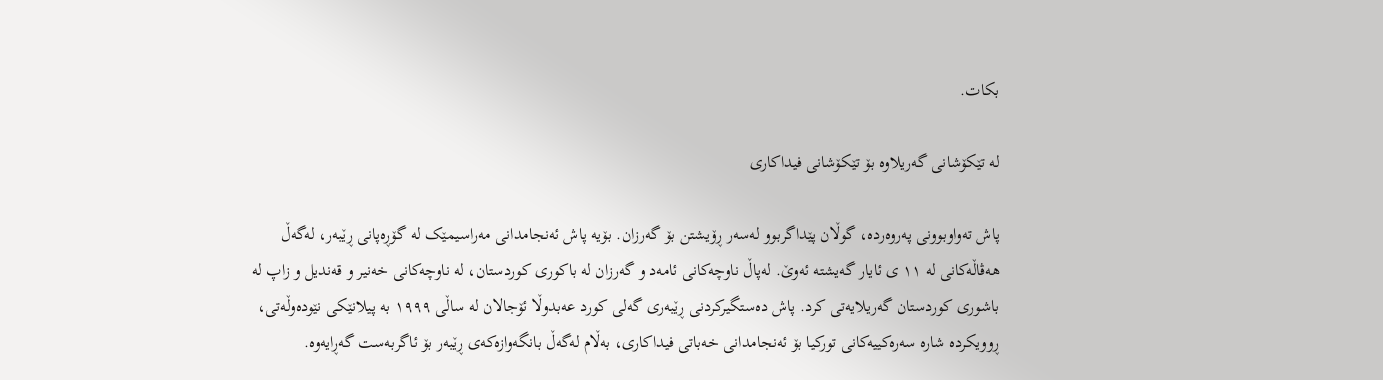بکات.

لە تێکۆشانی گەریلاوە بۆ تێکۆشانی فیداکاری

پاش تەواوبوونی پەروەردە، گوڵان پێداگربوو لەسەر ڕۆیشتن بۆ گەرزان. بۆیە پاش ئەنجامدانی مەراسیمێک لە گۆڕەپانی ڕێبەر، لەگەڵ هەڤاڵەکانی لە ١١ ی ئایار گەیشتە ئەوێ. لەپاڵ ناوچەکانی ئامەد و گەرزان لە باکوری کوردستان، لە ناوچەکانی خەنیر و قەندیل و زاپ لە باشوری کوردستان گەریلایەتی کرد. پاش دەستگیرکردنی ڕێبەری گەلی کورد عەبدوڵا ئۆجالان لە ساڵی ١٩٩٩ بە پیلانێکی نێودەوڵەتی، ڕوویکردە شارە سەرەکییەکانی تورکیا بۆ ئەنجامدانی خەباتی فیداکاری، بەڵام لەگەڵ بانگەوازەکەی ڕێبەر بۆ ئاگربەست گەڕایەوە.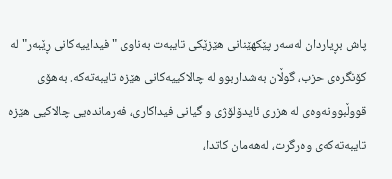پاش بڕیاردان لەسەر پێکهێنانی هێزێکی تایبەت بەناوی "فیداییەکانی ڕێبەر" لە کۆنگرەی حزب، گوڵان بەشداربوو لە چالاکییەکانی هێزە تایبەتەکە. بەهۆی قووڵبوونەوەی لە هزری ئایدۆلۆژی و گیانی فیداکاری، فەرماندەیی چالاکیی هێزە تایبەتەکەی وەرگرت، لەهەمان کاتدا،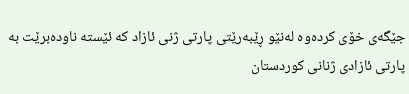جێگەی خۆی کردەوە لەنێو ڕێبەرێتی پارتی ژنی ئازاد کە ئێستە ناودەبرێت بە پارتی ئازادی ژنانی کوردستان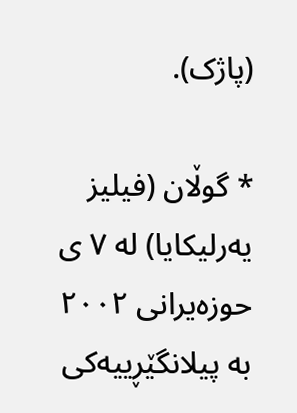(پاژک).

* گوڵان (فیلیز یەرلیکایا) لە ٧ ی حوزەیرانی ٢٠٠٢ بە پیلانگێڕییەکی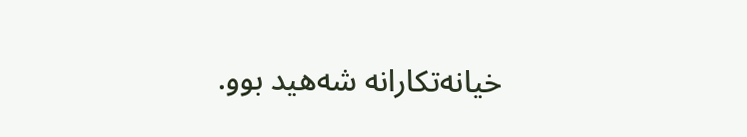خیانەتکارانە شەهید بوو.